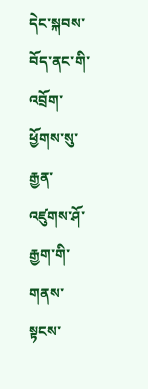དེང་སྐབས་བོད་ནང་གི་འབྲོག་ཕྱོགས་སུ་རྒྱན་འཛུགས་ཤོ་རྒྱག་གི་གནས་སྟངས་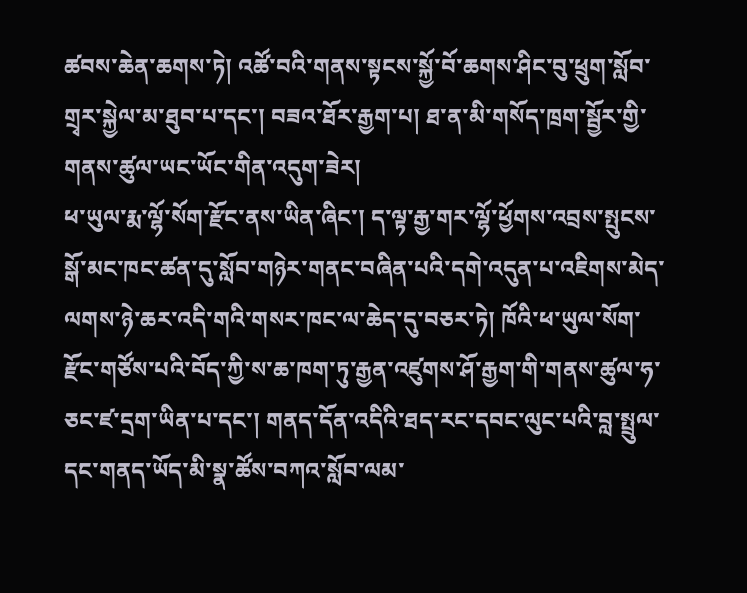ཚབས་ཆེན་ཆགས་ཏེ། འཚོ་བའི་གནས་སྟངས་སྐྱོ་བོ་ཆགས་ཤིང་བུ་ཕྲུག་སློབ་གྲྭར་སྐྱེལ་མ་ཐུབ་པ་དང་། བཟའ་ཐོར་རྒྱག་པ། ཐ་ན་མི་གསོད་ཁྲག་སྦྱོར་གྱི་གནས་ཚུལ་ཡང་ཡོང་གིན་འདུག་ཟེར།
ཕ་ཡུལ་རྨ་ལྷོ་སོག་རྫོང་ནས་ཡིན་ཞིང་། ད་ལྟ་རྒྱ་གར་ལྷོ་ཕྱོགས་འབྲས་སྤུངས་སྒོ་མང་ཁང་ཚན་དུ་སློབ་གཉེར་གནང་བཞིན་པའི་དགེ་འདུན་པ་འཇིགས་མེད་ལགས་ཉེ་ཆར་འདི་གའི་གསར་ཁང་ལ་ཆེད་དུ་བཅར་ཏེ། ཁོའི་ཕ་ཡུལ་སོག་རྫོང་གཙོས་པའི་བོད་ཀྱི་ས་ཆ་ཁག་ཏུ་རྒྱན་འཛུགས་ཤོ་རྒྱག་གི་གནས་ཚུལ་ཧ་ཅང་ཛ་དྲག་ཡིན་པ་དང་། གནད་དོན་འདིའི་ཐད་རང་དབང་ལུང་པའི་བླ་སྤྲུལ་དང་གནད་ཡོད་མི་སྣ་ཚོས་བཀའ་སློབ་ལམ་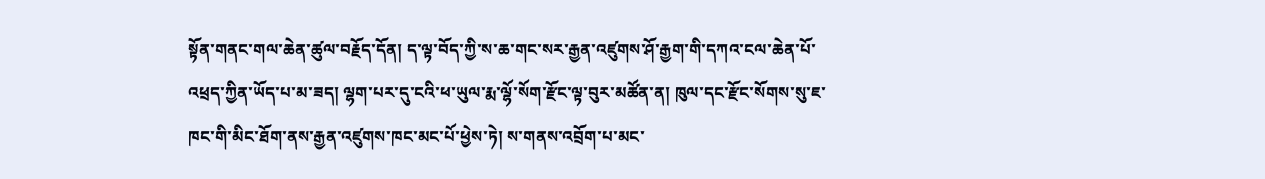སྟོན་གནང་གལ་ཆེན་ཚུལ་བརྗོད་དོན། ད་ལྟ་བོད་ཀྱི་ས་ཆ་གང་སར་རྒྱན་འཛུགས་ཤོ་རྒྱག་གི་དཀའ་ངལ་ཆེན་པོ་འཕྲད་ཀྱིན་ཡོད་པ་མ་ཟད། ལྷག་པར་དུ་ངའི་ཕ་ཡུལ་རྨ་ལྷོ་སོག་རྫོང་ལྟ་བུར་མཚོན་ན། ཁུལ་དང་རྫོང་སོགས་སུ་ཇ་ཁང་གི་མིང་ཐོག་ནས་རྒྱན་འཛུགས་ཁང་མང་པོ་ཕྱེས་ཏེ། ས་གནས་འབྲོག་པ་མང་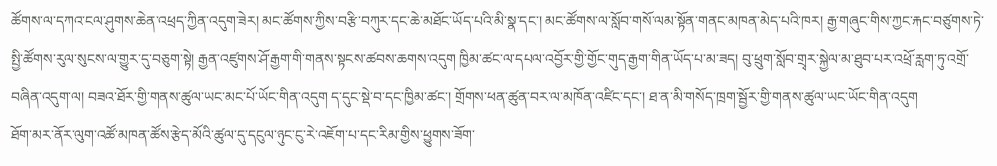ཚོགས་ལ་དཀའ་ངལ་ཤུགས་ཆེན་འཕྲད་ཀྱིན་འདུག་ཟེར། མང་ཚོགས་ཀྱིས་བརྩི་བཀུར་དང་ཆེ་མཐོང་ཡོད་པའི་མི་སྣ་དང་། མང་ཚོགས་ལ་སློབ་གསོ་ལམ་སྟོན་གནང་མཁན་མེད་པའི་ཁར། རྒྱ་གཞུང་གིས་ཀྱང་རྐང་བཙུགས་ཏེ་སྤྱི་ཚོགས་རུལ་སུངས་ལ་གྱུར་དུ་བཅུག་སྟེ། རྒྱན་འཛུགས་ཤོ་རྒྱག་གི་གནས་སྟངས་ཚབས་ཆགས་འདུག ཁྱིམ་ཚང་ལ་དཔལ་འབྱོར་གྱི་གྱོང་གུད་རྒྱག་གིན་ཡོད་པ་མ་ཟད། བུ་ཕྲུག་སློབ་གྲྭར་སྐྱེལ་མ་ཐུབ་པར་འཕྲོ་རླག་ཏུ་འགྲོ་བཞིན་འདུག་ལ། བཟའ་ཐོར་གྱི་གནས་ཚུལ་ཡང་མང་པོ་ཡོང་གིན་འདུག ད་དུང་སྡེ་བ་དང་ཁྱིམ་ཚང་། གྲོགས་ཕན་ཚུན་བར་ལ་མཁོན་འཛིང་དང་། ཐ་ན་མི་གསོད་ཁྲག་སྦྱོར་གྱི་གནས་ཚུལ་ཡང་ཡོང་གིན་འདུག
ཐོག་མར་ནོར་ལུག་འཚོ་མཁན་ཚོས་རྩེད་མོའི་ཚུལ་དུ་དངུལ་ཉུང་ངུ་རེ་འཇོག་པ་དང་རིམ་གྱིས་ཕྱུགས་ཟོག་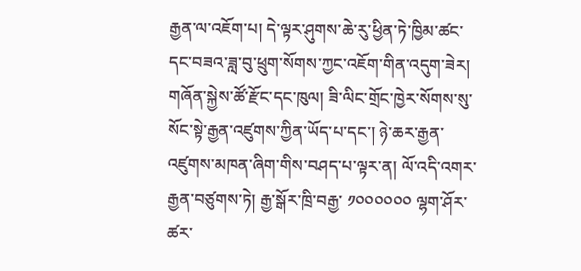རྒྱན་ལ་འཇོག་པ། དེ་ལྟར་ཤུགས་ཆེ་རུ་ཕྱིན་ཏེ་ཁྱིམ་ཚང་དང་བཟའ་ཟླ་བུ་ཕྲུག་སོགས་ཀྱང་འཇོག་གིན་འདུག་ཟེར། གཞོན་སྐྱེས་ཚོ་རྫོང་དང་ཁུལ། ཟི་ལིང་གྲོང་ཁྱེར་སོགས་སུ་སོང་སྟེ་རྒྱན་འཛུགས་ཀྱིན་ཡོད་པ་དང་། ཉེ་ཆར་རྒྱན་འཛུགས་མཁན་ཞིག་གིས་བཤད་པ་ལྟར་ན། ལོ་འདི་འགར་རྒྱན་བཙུགས་ཏེ། རྒྱ་སྒོར་ཁྲི་བརྒྱ་ ༡༠༠༠༠༠༠ ལྷག་ཤོར་ཚར་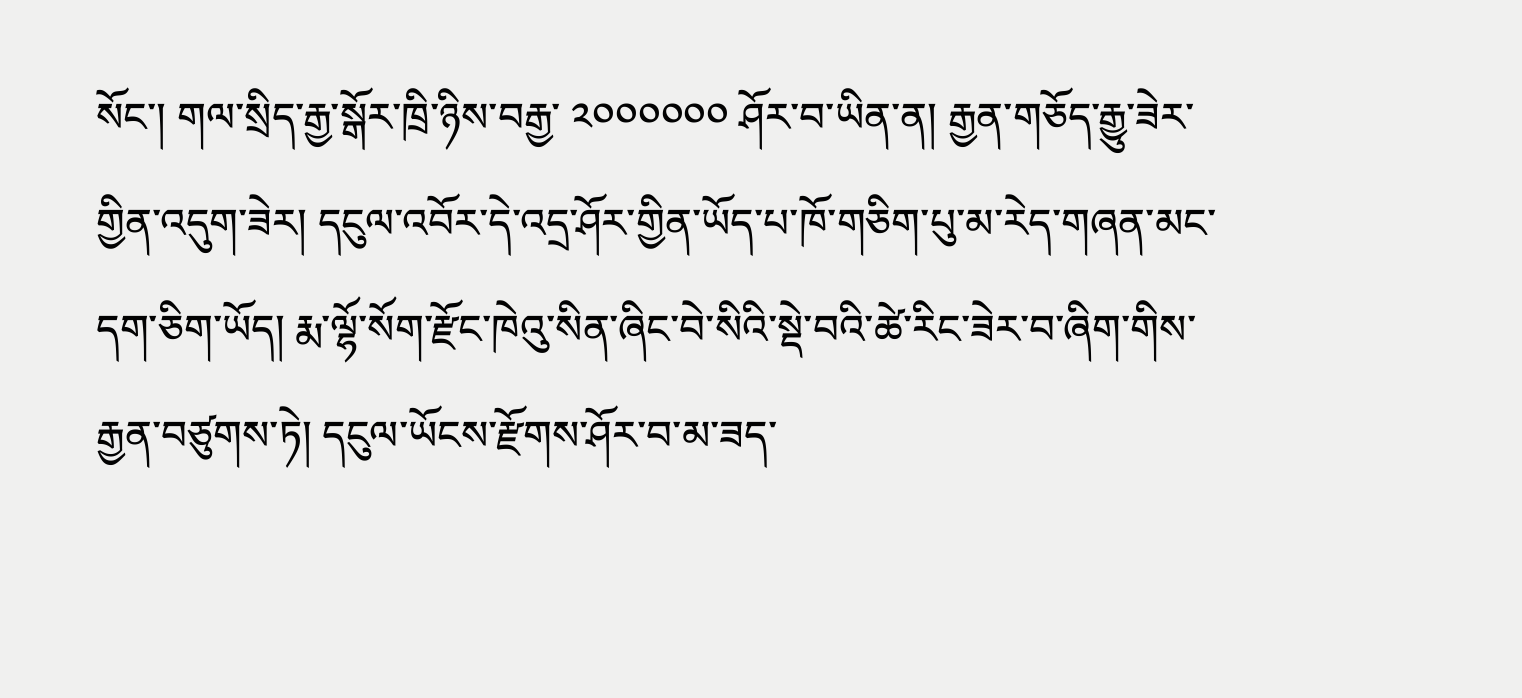སོང་། གལ་སྲིད་རྒྱ་སྒོར་ཁྲི་ཉིས་བརྒྱ་ ༢༠༠༠༠༠༠ ཤོར་བ་ཡིན་ན། རྒྱན་གཅོད་རྒྱུ་ཟེར་གྱིན་འདུག་ཟེར། དངུལ་འབོར་དེ་འདྲ་ཤོར་གྱིན་ཡོད་པ་ཁོ་གཅིག་པུ་མ་རེད་གཞན་མང་དག་ཅིག་ཡོད། རྨ་ལྷོ་སོག་རྫོང་ཁེའུ་སིན་ཞིང་བེ་སིའི་སྡེ་བའི་ཚེ་རིང་ཟེར་བ་ཞིག་གིས་རྒྱན་བཙུགས་ཏེ། དངུལ་ཡོངས་རྫོགས་ཤོར་བ་མ་ཟད་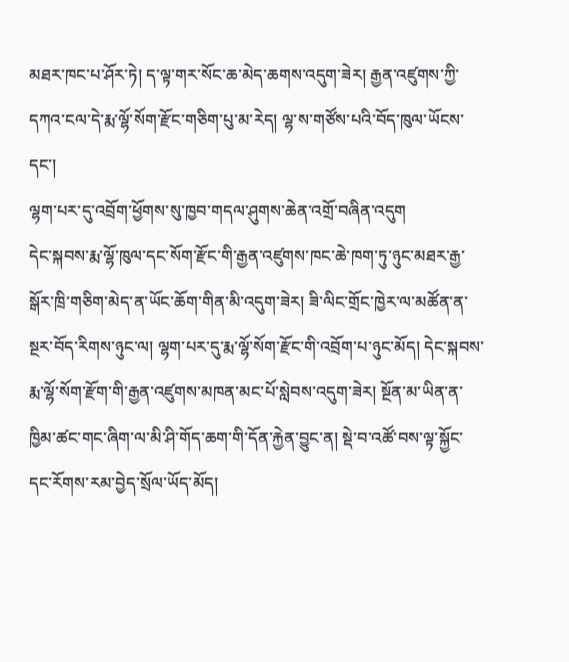མཐར་ཁང་པ་ཤོར་ཏེ། ད་ལྟ་གར་སོང་ཆ་མེད་ཆགས་འདུག་ཟེར། རྒྱན་འཛུགས་ཀྱི་དཀའ་ངལ་དེ་རྨ་ལྷོ་སོག་རྫོང་གཅིག་པུ་མ་རེད། ལྷ་ས་གཙོས་པའི་བོད་ཁུལ་ཡོངས་དང་།
ལྷག་པར་དུ་འབྲོག་ཕྱོགས་སུ་ཁྱབ་གདལ་ཤུགས་ཆེན་འགྲོ་བཞིན་འདུག
དེང་སྐབས་རྨ་ལྷོ་ཁུལ་དང་སོག་རྫོང་གི་རྒྱན་འཛུགས་ཁང་ཆེ་ཁག་ཏུ་ཉུང་མཐར་རྒྱ་སྒོར་ཁྲི་གཅིག་མེད་ན་ཡོང་ཆོག་གིན་མི་འདུག་ཟེར། ཟི་ལིང་གྲོང་ཁྱེར་ལ་མཚོན་ན་སྔར་བོད་རིགས་ཉུང་ལ། ལྷག་པར་དུ་རྨ་ལྷོ་སོག་རྫོང་གི་འབྲོག་པ་ཉུང་མོད། དེང་སྐབས་རྨ་ལྷོ་སོག་རྫོག་གི་རྒྱན་འཛུགས་མཁན་མང་པོ་སླེབས་འདུག་ཟེར། སྔོན་མ་ཡིན་ན་ཁྱིམ་ཚང་གང་ཞིག་ལ་མི་ཤི་གོད་ཆག་གི་དོན་རྐྱེན་བྱུང་ན། སྡེ་བ་འཚོ་བས་ལྟ་སྐྱོང་དང་རོགས་རམ་བྱེད་སྲོལ་ཡོད་མོད།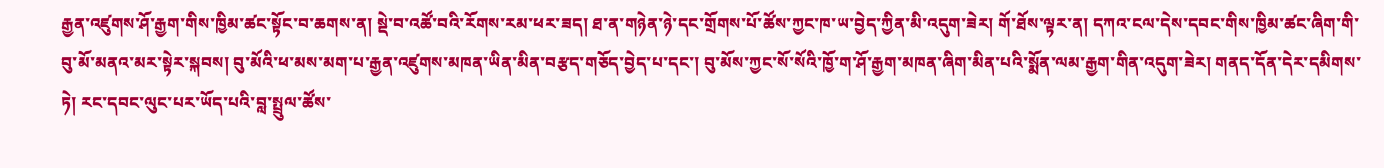རྒྱན་འཛུགས་ཤོ་རྒྱག་གིས་ཁྱིམ་ཚང་སྟོང་བ་ཆགས་ན། སྡེ་བ་འཚོ་བའི་རོགས་རམ་ཕར་ཟད། ཐ་ན་གཉེན་ཉེ་དང་གྲོགས་པོ་ཚོས་ཀྱང་ཁ་ཡ་བྱེད་ཀྱིན་མི་འདུག་ཟེར། གོ་ཐོས་ལྟར་ན། དཀའ་ངལ་དེས་དབང་གིས་ཁྱིམ་ཚང་ཞིག་གི་བུ་མོ་མནའ་མར་སྟེར་སྐབས། བུ་མོའི་ཕ་མས་མག་པ་རྒྱན་འཛུགས་མཁན་ཡིན་མིན་བརྩད་གཅོད་བྱེད་པ་དང་། བུ་མོས་ཀྱང་སོ་སོའི་ཁྱོ་ག་ཤོ་རྒྱག་མཁན་ཞིག་མིན་པའི་སྨོན་ལམ་རྒྱག་གིན་འདུག་ཟེར། གནད་དོན་དེར་དམིགས་ཏེ། རང་དབང་ལུང་པར་ཡོད་པའི་བླ་སྤྲུལ་ཚོས་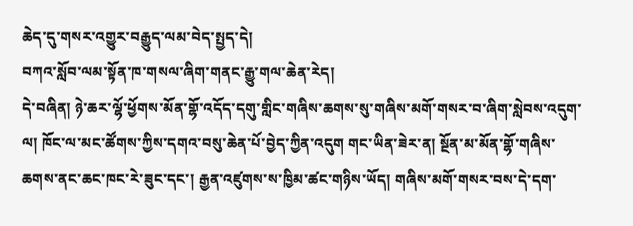ཆེད་དུ་གསར་འགྱུར་བརྒྱུད་ལམ་བེད་སྤྱད་དེ།
བཀའ་སློབ་ལམ་སྟོན་ཁ་གསལ་ཞིག་གནང་རྒྱུ་གལ་ཆེན་རེད།
དེ་བཞིན། ཉེ་ཆར་ལྷོ་ཕྱོགས་མོན་གྷོ་འདོད་དགུ་གླིང་གཞིས་ཆགས་སུ་གཞིས་མགོ་གསར་བ་ཞིག་སླེབས་འདུག་ལ། ཁོང་ལ་མང་ཚོགས་ཀྱིས་དགའ་བསུ་ཆེན་པོ་བྱེད་ཀྱིན་འདུག གང་ཡིན་ཟེར་ན། སྔོན་མ་མོན་གྷོ་གཞིས་ཆགས་ནང་ཆང་ཁང་རེ་ཟུང་དང་། རྒྱན་འཛུགས་ས་ཁྱིམ་ཚང་གཉིས་ཡོད། གཞིས་མགོ་གསར་བས་དེ་དག་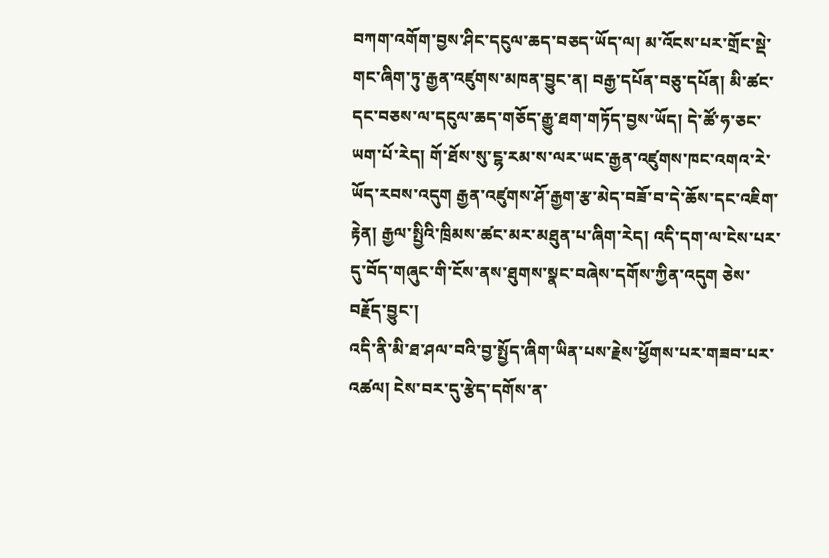བཀག་འགོག་བྱས་ཤིང་དངུལ་ཆད་བཅད་ཡོད་ལ། མ་འོངས་པར་གྲོང་སྡེ་གང་ཞིག་ཏུ་རྒྱན་འཛུགས་མཁན་བྱུང་ན། བརྒྱ་དཔོན་བཅུ་དཔོན། མི་ཚང་དང་བཅས་ལ་དངུལ་ཆད་གཅོད་རྒྱུ་ཐག་གཏོད་བྱས་ཡོད། དེ་ཚོ་ཧ་ཅང་ཡག་པོ་རེད། གོ་ཐོས་སུ་ངྷ་རམ་ས་ལར་ཡང་རྒྱན་འཛུགས་ཁང་འགའ་རེ་ཡོད་རབས་འདུག རྒྱན་འཛུགས་ཤོ་རྒྱག་རྩ་མེད་བཟོ་བ་དེ་ཆོས་དང་འཇིག་རྟེན། རྒྱལ་སྤྱིའི་ཁྲིམས་ཚང་མར་མཐུན་པ་ཞིག་རེད། འདི་དག་ལ་ངེས་པར་དུ་བོད་གཞུང་གི་ངོས་ནས་ཐུགས་སྣང་བཞེས་དགོས་ཀྱིན་འདུག ཅེས་བརྗོད་བྱུང་།
འདི་ནི་མི་ཐ་ཤལ་བའི་བྱ་སྤྱོད་ཞིག་ཡིན་པས་རྗེས་ཕྱོགས་པར་གཟབ་པར་འཚལ། ངེས་བར་དུ་རྩེད་དགོས་ན་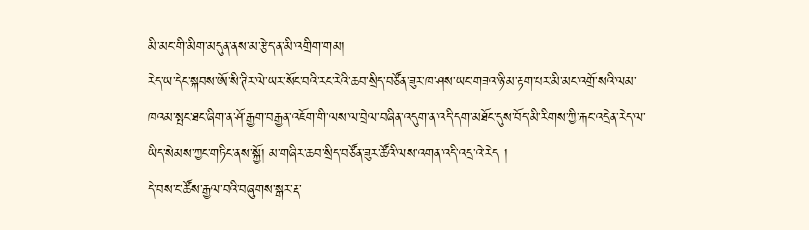མི་མང་གི་མིག་མདུན་ནས་མ་རྩེད་ན་མི་འགྲིག་གམ།
རེད་ཡ་དེང་སྐབས་ཨོ་སི་ཊིར་ལེ་ཡར་སོང་བའི་རང་རེའི་ཆབ་སྲིད་བཙོན་ཟུར་ཁ་ཤས་ཡང་གཟའ་ཉི་མ་རྟག་པར་མི་མང་འགྲོ་སའི་ལམ་ཁའམ་སྤང་ཐང་ཞིག་ན་ཤོ་རྒྱག་བརྒྱན་འཇོག་གི་ལས་ལ་བྲེལ་བཞིན་འདུག་ན་འདི་དག་མཐོང་དུས་བོད་མི་རིགས་ཀྱི་རྐང་འདྲེན་རེད་ལ་ཡིད་སེམས་ཀྱང་གཏིང་ནས་སྐྱོ། མ་གཞིར་ཆབ་སྲིད་བཙོན་ཟུར་ཚོའི་ལས་འགན་འདི་འདྲ་འེ་རེད །
དེ་བས་ང་ཚོས་རྒྱལ་བའི་བཞུགས་སྒར་རྡ་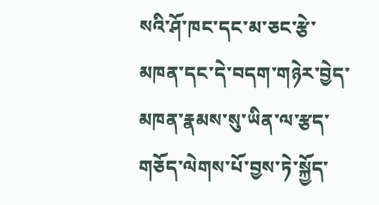སའི་ཤོ་ཁང་དང་མ་ཅང་རྩེ་མཁན་དང་དེ་བདག་གཉེར་བྱེད་མཁན་རྣམས་སུ་ཡིན་ལ་རྩད་གཅོད་ལེགས་པོ་བྱས་ཏེ་སྐྱོད་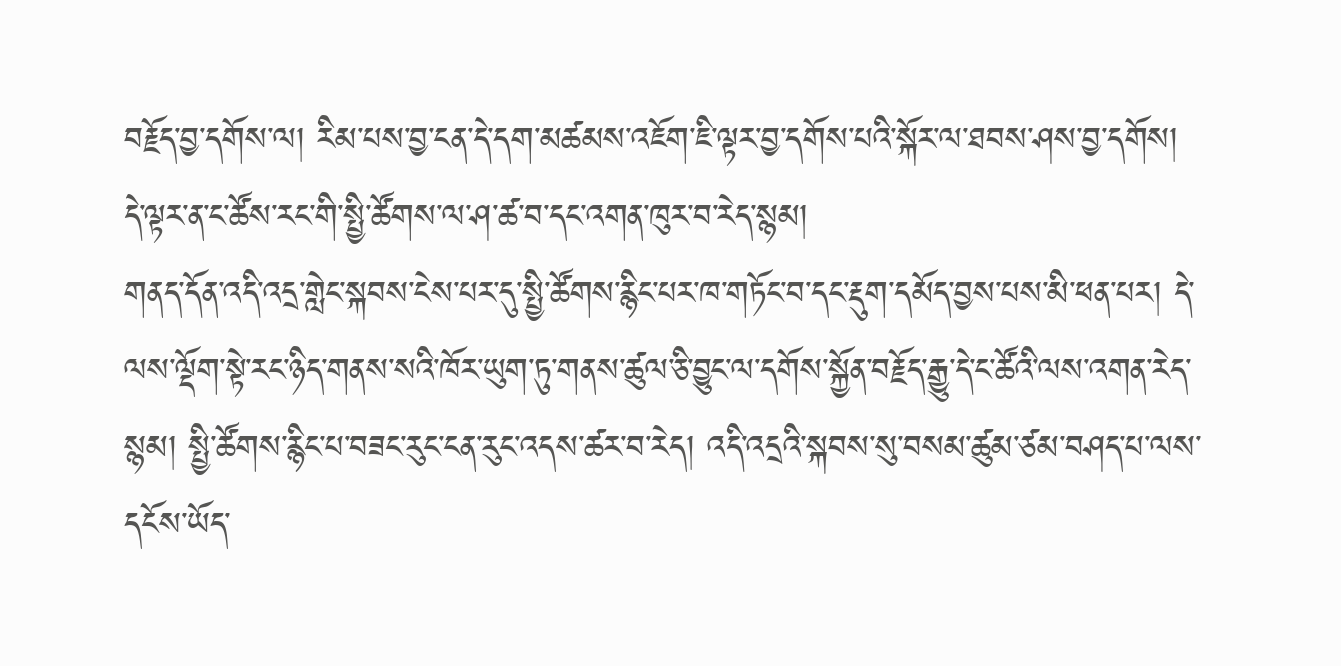བརྗོད་བྱ་དགོས་ལ། རིམ་པས་བྱ་ངན་དེ་དག་མཚམས་འཇོག་ཇི་ལྟར་བྱ་དགོས་པའི་སྐོར་ལ་ཐབས་ཤས་བྱ་དགོས། དེ་ལྟར་ན་ང་ཚོས་རང་གི་སྤྱི་ཚོགས་ལ་ཤ་ཚ་བ་དང་འགན་ཁུར་བ་རེད་སྙམ།
གནད་དོན་འདི་འདྲ་གླེང་སྐབས་ངེས་པར་དུ་སྤྱི་ཚོགས་རྙིང་པར་ཁ་གཏོང་བ་དང་རྡུག་དམོད་བྱས་པས་མི་ཕན་པར། དེ་ལས་ལྡོག་སྟེ་རང་ཉིད་གནས་སའི་ཁོར་ཡུག་ཏུ་གནས་ཚུལ་ཅི་བྱུང་ལ་དགོས་སྐྱོན་བརྗོད་རྒྱུ་དེ་ང་ཚོའི་ལས་འགན་རེད་སྙམ། སྤྱི་ཚོགས་རྙིང་པ་བཟང་རུང་ངན་རུང་འདས་ཚར་བ་རེད། འདི་འདྲའི་སྐབས་སུ་བསམ་ཚུམ་ཙམ་བཤད་པ་ལས་དངོས་ཡོད་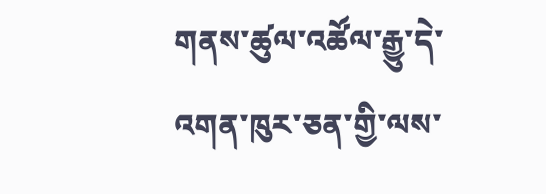གནས་ཚུལ་འཚོལ་རྒྱུ་དེ་འགན་ཁུར་ཅན་གྱི་ལས་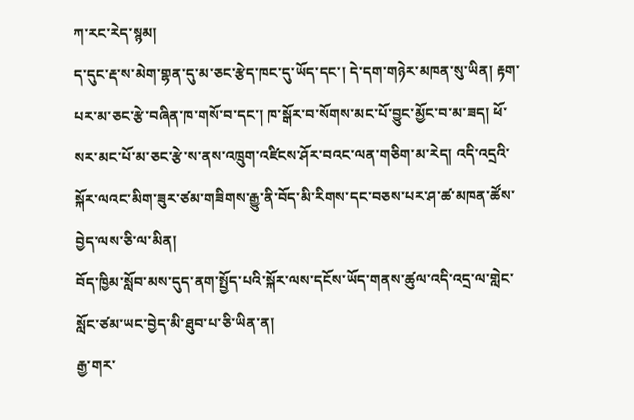ཀ་རང་རེད་སྙམ།
ད་དུང་རྡ་ས་མེག་གྷན་དུ་མ་ཅང་རྩེད་ཁང་དུ་ཡོད་དང་། དེ་དག་གཉེར་མཁན་སུ་ཡིན། རྟག་པར་མ་ཅང་རྩེ་བཞིན་ཁ་གསོ་བ་དང་། ཁ་སྒོར་བ་སོགས་མང་པོ་བྱུང་མྱོང་བ་མ་ཟད། ཕོ་སར་མང་པོ་མ་ཅང་རྩེ་ས་ནས་འཁྲུག་འཛིངས་ཤོར་བའང་ལན་གཅིག་མ་རེད། འདི་འདྲའི་སྐོར་ལའང་མིག་ཟུར་ཙམ་གཟིགས་རྒྱུ་ནི་བོད་མི་རིགས་དང་བཅས་པར་ཤ་ཚ་མཁན་ཚོས་བྱེད་ལས་ཅི་ལ་མིན།
བོད་ཁྱིམ་སློབ་མས་དུད་ནག་སྤྱོད་པའི་སྐོར་ལས་དངོས་ཡོད་གནས་ཚུལ་འདི་འདྲ་ལ་གླེང་སློང་ཙམ་ཡང་བྱེད་མི་ཐུབ་པ་ཅི་ཡིན་ན།
རྒྱ་གར་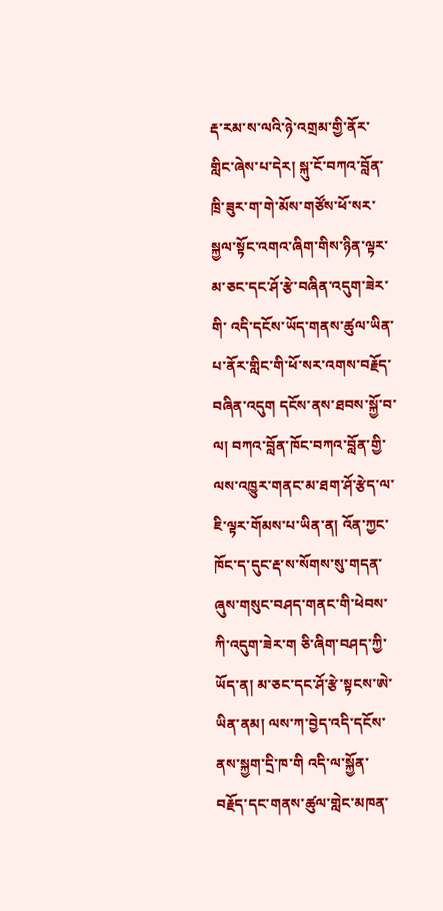རྡ་རམ་ས་ལའི་ཉེ་འགྲམ་གྱི་ནོར་གླིང་ཞེས་པ་དེར། སྐུ་ངོ་བཀའ་བློན་ཁྲི་ཟུར་ག་གེ་མོས་གཙོས་ཕོ་སར་སྐྱལ་སྟོང་འགའ་ཞིག་གིས་ཉིན་ལྟར་མ་ཅང་དང་ཤོ་རྩེ་བཞིན་འདུག་ཟེར་གི་ འདི་དངོས་ཡོད་གནས་ཚུལ་ཡིན་པ་ནོར་གླིང་གི་ཕོ་སར་འགས་བརྗོད་བཞིན་འདུག དངོས་ནས་ཐབས་སྐྱོ་བ་ལ། བཀའ་བློན་ཁོང་བཀའ་བློན་གྱི་ལས་འཁྱུར་གནང་མ་ཐག་ཤོ་རྩེད་ལ་ཇི་ལྟར་གོམས་པ་ཡིན་ན། འོན་ཀྱང་ཁོང་ད་དུང་རྡ་ས་སོགས་སུ་གདན་ཞུས་གསུང་བཤད་གནང་གི་ཕེབས་ཀི་འདུག་ཟེར་ག ཅི་ཞིག་བཤད་ཀྱི་ཡོད་ན། མ་ཅང་དང་ཤོ་རྩེ་སྟངས་ཨེ་ཡིན་ནམ། ལས་ཀ་བྱེད་འདི་དངོས་ནས་སྐྱག་དྲི་ཁ་གི འདི་ལ་སྐྱོན་བརྗོད་དང་གནས་ཚུལ་གླེང་མཁན་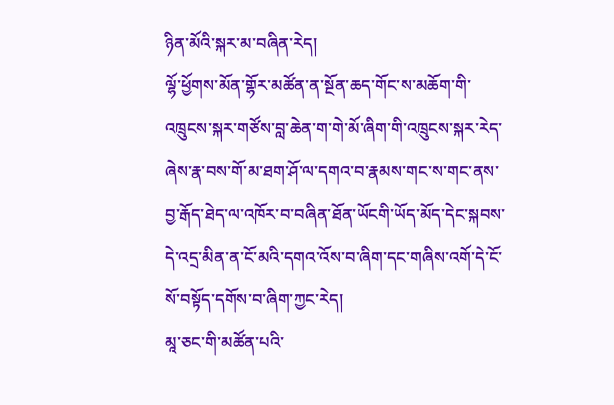ཉིན་མོའི་སྐར་མ་བཞིན་རེད།
ལྷོ་ཕྱོགས་མོན་གྷོར་མཚོན་ན་སྔོན་ཆད་གོང་ས་མཆོག་གི་འཁྲུངས་སྐར་གཙོས་བླ་ཆེན་ག་གེ་མོ་ཞིག་གི་འཁྲུངས་སྐར་རེད་ཞེས་རྣ་བས་གོ་མ་ཐག་ཤོ་ལ་དགའ་བ་རྣམས་གང་ས་གང་ནས་བྱ་རྒོད་ཐེད་ལ་འཁོར་བ་བཞིན་ཐོན་ཡོངགི་ཡོད་མོད་དེང་སྐབས་དེ་འདྲ་མིན་ན་ངོ་མའི་དགའ་འོས་བ་ཞིག་དང་གཞིས་འགོ་དེ་ངོ་སོ་བསྟོད་དགོས་བ་ཞིག་ཀྱང་རེད།
མཱ་ཅང་གི་མཚོན་པའི་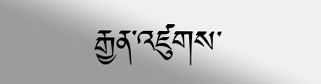རྒྱན་འཛུགས་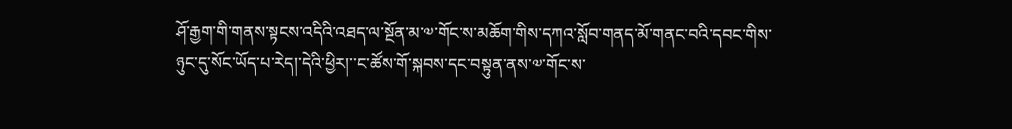ཤོ་རྒྱག་གི་གནས་སྟངས་འདིའི་འཐད་ལ་སྔོན་མ་༧་གོང་ས་མཆོག་གིས་དཀའ་སློབ་གནད་མོ་གནང་བའི་དབང་གིས་ཉུང་དུ་སོང་ཡོད་པ་རེད།་དེའི་ཕྱིར།་་ང་ཚོས་གོ་སྐབས་དང་བསྟུན་ནས་༧་གོང་ས་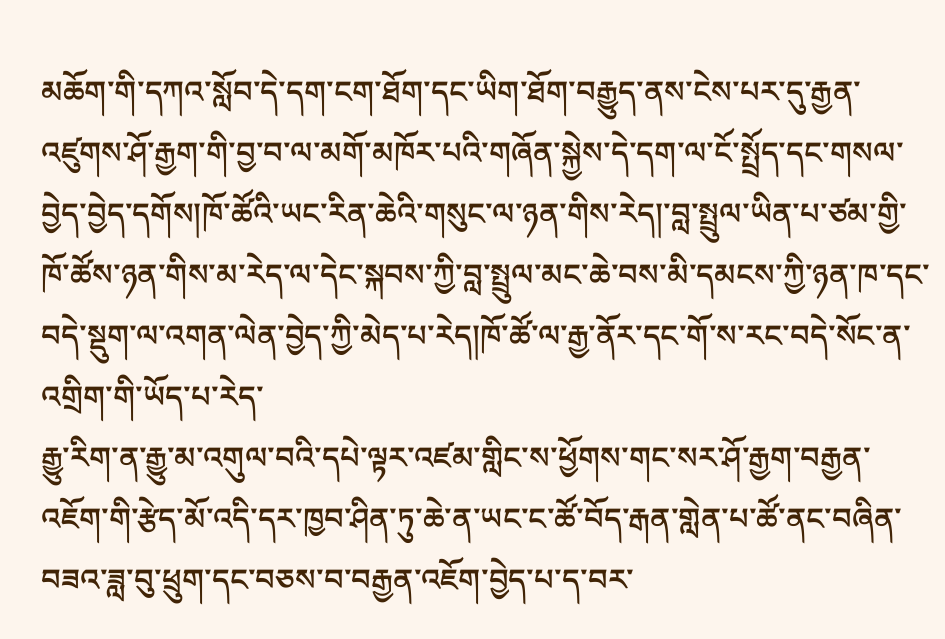མཆོག་གི་དཀའ་སློབ་དེ་དག་ངག་ཐོག་དང་ཡིག་ཐོག་བརྒྱུད་ནས་ངེས་པར་དུ་རྒྱན་འཛུགས་ཤོ་རྒྱག་གི་བྱ་བ་ལ་མགོ་མཁོར་པའི་གཞོན་སྐྱེས་དེ་དག་ལ་ངོ་སྤྲོད་དང་གསལ་བྱེད་བྱེད་དགོས།ཁོ་ཚོའི་ཡང་རིན་ཆེའི་གསུང་ལ་ཉན་གིས་རེད།་བླ་སྤྲུལ་ཡིན་པ་ཙམ་གྱི་ཁོ་ཚོས་ཉན་གིས་མ་རེད་ལ་དེང་སྐབས་ཀྱི་བླ་སྤྲུལ་མང་ཆེ་བས་མི་དམངས་ཀྱི་ཉན་ཁ་དང་བདེ་སྡུག་ལ་འགན་ལེན་བྱེད་ཀྱི་མེད་པ་རེད།ཁོ་ཚོ་ལ་རྒྱ་ནོར་དང་གོ་ས་རང་བདེ་སོང་ན་འགྲིག་གི་ཡོད་པ་རེད་
རྒྱུ་རིག་ན་རྒྱུ་མ་འགུལ་བའི་དཔེ་ལྟར་འཛམ་གླིང་ས་ཕྱོགས་གང་སར་ཤོ་རྒྱག་བརྒྱན་འཇོག་གི་རྩེད་མོ་འདི་དར་ཁྱབ་ཤིན་ཏུ་ཆེ་ན་ཡང་ང་ཚོ་བོད་རྒན་གླེན་པ་ཚོ་ནང་བཞིན་བཟའ་ཟླ་བུ་ཕྲུག་དང་བཅས་བ་བརྒྱན་འཇོག་བྱེད་པ་ད་བར་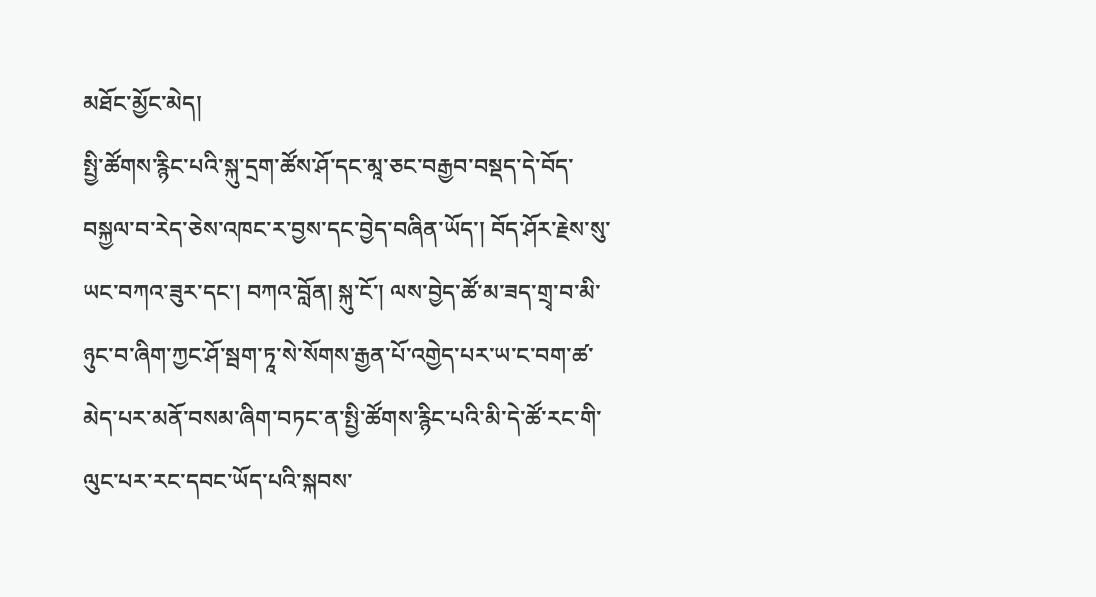མཐོང་མྱོང་མེད།
སྤྱི་ཚོགས་རྙིང་པའི་སྐུ་དྲག་ཚོས་ཤོ་དང་མཱ་ཅང་བརྒྱབ་བསྡད་དེ་བོད་བསྐྱལ་བ་རེད་ཅེས་འཁང་ར་བྱས་དང་བྱེད་བཞིན་ཡོད་། བོད་ཤོར་རྗེས་སུ་ཡང་བཀའ་ཟུར་དང་། བཀའ་བློན། སྐུ་ངོ་། ལས་བྱེད་ཚོ་མ་ཟད་གྲྭ་བ་མི་ཉུང་བ་ཞིག་ཀྱང་ཤོ་སྦག་ཏཱ་སེ་སོགས་རྒྱན་པོ་འགྱེད་པར་ཡ་ང་བག་ཚ་མེད་པར་མནོ་བསམ་ཞིག་བཏང་ན་སྤྱི་ཚོགས་རྙིང་པའི་མི་དེ་ཚོ་རང་གི་ལུང་པར་རང་དབང་ཡོད་པའི་སྐབས་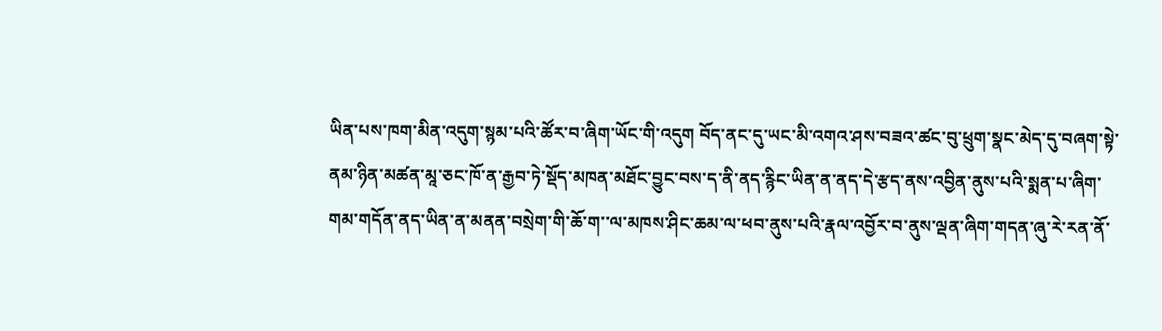ཡིན་པས་ཁག་མིན་འདུག་སྙམ་པའི་ཚོར་བ་ཞིག་ཡོང་གི་འདུག བོད་ནང་དུ་ཡང་མི་འགའ་ཤས་བཟའ་ཚང་བུ་ཕྲུག་སྣང་མེད་དུ་བཞག་སྟེ་ནམ་ཉིན་མཚན་མཱ་ཅང་ཁོ་ན་རྒྱབ་ཏེ་སྡོད་མཁན་མཐོང་བྱུང་བས་ད་ནི་ནད་རྙིང་ཡིན་ན་ནད་དེ་རྩད་ནས་འབྱིན་ནུས་པའི་སྨན་པ་ཞིག་གམ་གདོན་ནད་ཡིན་ན་མནན་བསྲེག་གི་ཆོ་ག་་ལ་མཁས་ཤིང་ཆམ་ལ་ཕབ་ནུས་པའི་རྣལ་འབྱོར་བ་ནུས་ལྡན་ཞིག་གདན་ཞུ་རེ་རན་ནོ་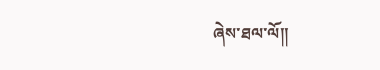ཞེས་ཐལ་ལོ།།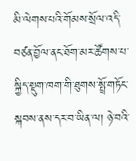མི་ལེགས་པའི་གོམས་སྲོལ་འདི་བཙན་བྱོལ་ནང་ཐོག་མར་ཚོགས་པ་སྐྱིད་སྡུག་ཁག་གི་ཐུགས་སྤྲོ་གཏོང་སྐབས་ནས་དར་བ་ཡིན་ལ། ཉེ་བའི་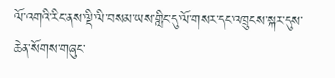ལོ་འགའི་རིང་ནས་ལྡི་ལི་བསམ་ཡས་གླིང་དུ་ལོ་གསར་དང་འཁྲུངས་སྐར་དུས་ཆེན་སོགས་གཞུང་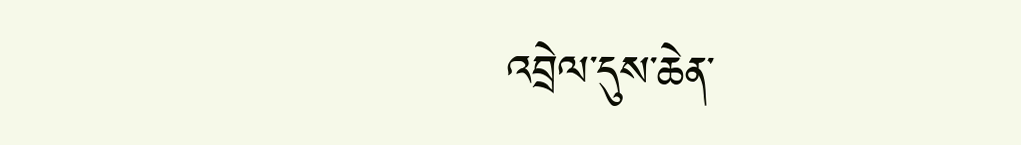འབྲེལ་དུས་ཆེན་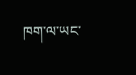ཁག་ལ་ཡང་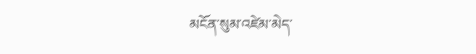མངོན་སུམ་འཛེམ་མེད་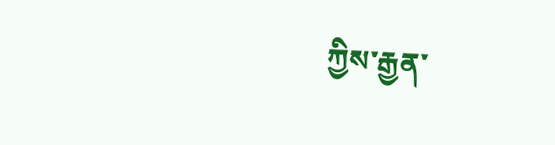ཀྱིས་རྒྱན་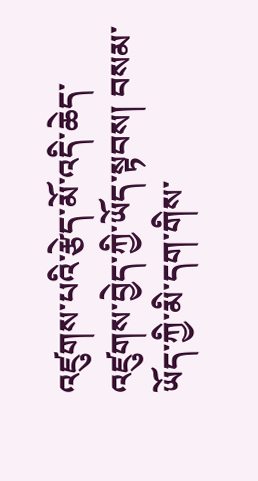འཛུགས་པའི་རྩེད་མོ་འདི་ཆེད་འཛུགས་བྱེད་ཀྱི་ཡོད་སྟབས། བསམ་ཡོད་ཀྱི་མི་དག་གིས་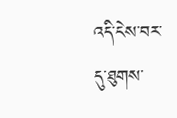འདི་ངེས་བར་དུ་ཐུགས་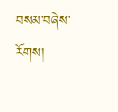བསམ་བཞེས་རོགས།